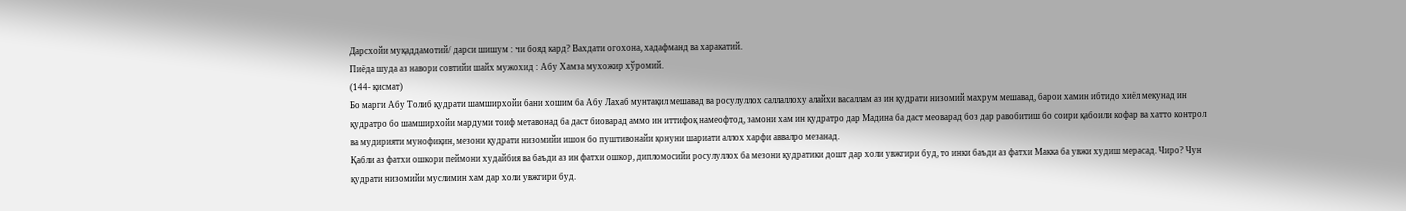Дарсхойи муқаддамотий/ дарси шишум : чи бояд кард? Вахдати огохона, хадафманд ва харакатий.
Пиёда шуда аз навори совтийи шайх мужохид : Абу Хамза мухожир хўромий.
(144- қисмат)
Бо марги Абу Толиб қудрати шамширхойи бани хошим ба Абу Лахаб мунтақил мешавад ва росулуллох саллаллоху алайхи васаллам аз ин қудрати низомий махрум мешавад, барои хамин ибтидо хиёл мекунад ин қудратро бо шамширхойи мардуми тоиф метавонад ба даст биоварад аммо ин иттифоқ намеофтод, замони хам ин қудратро дар Мадина ба даст меоварад боз дар равобитиш бо соири қабоили кофар ва хатто контрол ва мудирияти мунофиқин, мезони қудрати низомийи ишон бо пуштивонайи қонуни шариати аллох харфи аввалро мезанад.
Қабли аз фатхи ошкори пеймони худайбия ва баъди аз ин фатхи ошкор, дипломосийи росулуллох ба мезони қудратики дошт дар холи увжгири буд, то инки баъди аз фатхи Макка ба увжи худиш мерасад. Чиро? Чун қудрати низомийи муслимин хам дар холи увжгири буд.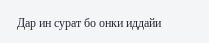Дар ин сурат бо онки иддайи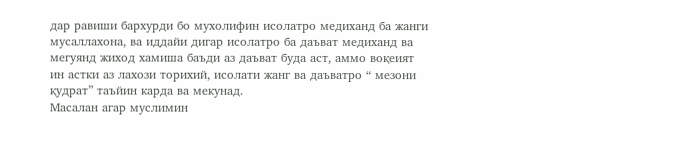дар равиши бархурди бо мухолифин исолатро медиханд ба жанги мусаллахона, ва иддайи дигар исолатро ба даъват медиханд ва мегуянд жиход хамиша баъди аз даъват буда аст, аммо воқеият ин астки аз лахози торихий, исолати жанг ва даъватро “ мезони қудрат” таъйин карда ва мекунад.
Масалан агар муслимин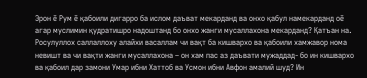Эрон ё Рум ё қабоили дигарро ба ислом даъват мекарданд ва онхо қабул намекарданд оё агар муслимин қудратишро надоштанд бо онхо жанги мусаллахона мекарданд? Қатъан на. Росулуллох саллаллоху алайхи васаллам чи вақт ба кишвархо ва қабоили хамжавор нома невишт ва чи вақти жанги мусаллахона – он хам пас аз даъвати мужаддад- бо ин кишвархо ва қабоил дар замони Умар ибни Хаттоб ва Усмон ибни Авфон амалий шуд? Ин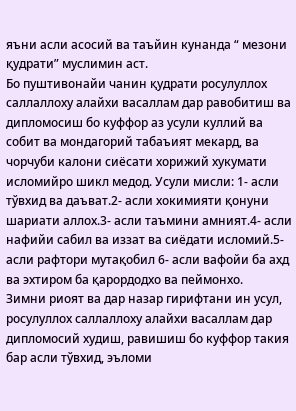яъни асли асосий ва таъйин кунанда “ мезони қудрати” муслимин аст.
Бо пуштивонайи чанин қудрати росулуллох саллаллоху алайхи васаллам дар равобитиш ва дипломосиш бо куффор аз усули куллий ва собит ва мондагорий табаъият мекард, ва чорчуби калони сиёсати хорижий хукумати исломийро шикл медод. Усули мисли: 1- асли тўвхид ва даъват.2- асли хокимияти қонуни шариати аллох.3- асли таъмини амният.4- асли нафийи сабил ва иззат ва сиёдати исломий.5- асли рафтори мутақобил 6- асли вафойи ба ахд ва эхтиром ба қарордодхо ва пеймонхо.
Зимни риоят ва дар назар гирифтани ин усул, росулуллох саллаллоху алайхи васаллам дар дипломосий худиш, равишиш бо куффор такия бар асли тўвхид, эъломи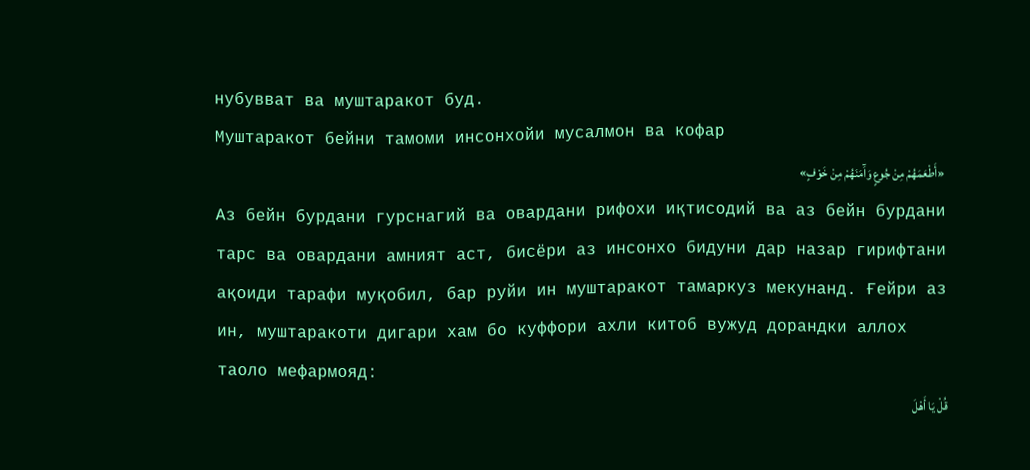нубувват ва муштаракот буд.
Муштаракот бейни тамоми инсонхойи мусалмон ва кофар
«أَطْعَمَهُمْ مِنْ جُوعٍ وَآَمَنَهُمْ مِنْ خَوْفٍ»
Аз бейн бурдани гурснагий ва овардани рифохи иқтисодий ва аз бейн бурдани тарс ва овардани амният аст, бисёри аз инсонхо бидуни дар назар гирифтани ақоиди тарафи муқобил, бар руйи ин муштаракот тамаркуз мекунанд. Ғейри аз ин, муштаракоти дигари хам бо куффори ахли китоб вужуд дорандки аллох таоло мефармояд:
قُلْ يَا أَهْلَ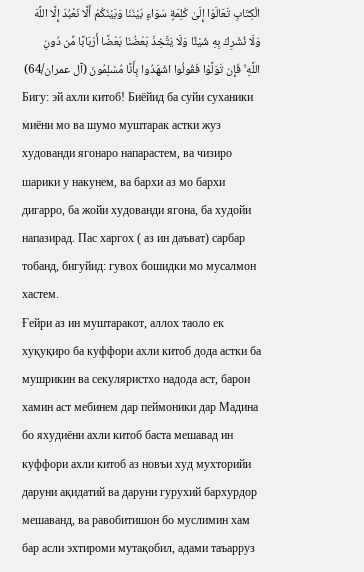الْكِتَابِ تَعَالَوْا إِلَىٰ كَلِمَةٍ سَوَاءٍ بَيْنَنَا وَبَيْنَكُمْ أَلَّا نَعْبُدَ إِلَّا اللَّهَ وَلَا نُشْرِكَ بِهِ شَيْئًا وَلَا يَتَّخِذَ بَعْضُنَا بَعْضًا أَرْبَابًا مِّن دُونِ اللَّهِ ۚ فَإِن تَوَلَّوْا فَقُولُوا اشْهَدُوا بِأَنَّا مُسْلِمُونَ (آل عمران/64)
Бигу: эй ахли китоб! Биёйид ба суйи суханики миёни мо ва шумо муштарак астки жуз худованди ягонаро напарастем, ва чизиро шарики у накунем, ва бархи аз мо бархи дигарро, ба жойи худованди ягона, ба худойи напазирад. Пас харгох ( аз ин даъват) сарбар тобанд, бигуйид: гувох бошидки мо мусалмон хастем.
Ғейри аз ин муштаракот, аллох таоло ек хуқуқиро ба куффори ахли китоб дода астки ба мушрикин ва секуляристхо надода аст, барои хамин аст мебинем дар пеймоники дар Мадина бо яхудиёни ахли китоб баста мешавад ин куффори ахли китоб аз новъи худ мухторийи даруни ақидатий ва даруни гурухий бархурдор мешаванд, ва равобитишон бо муслимин хам бар асли эхтироми мутақобил, адами таъарруз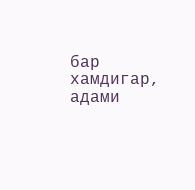бар хамдигар, адами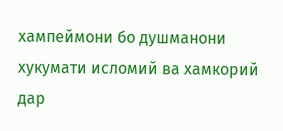хампеймони бо душманони хукумати исломий ва хамкорий дар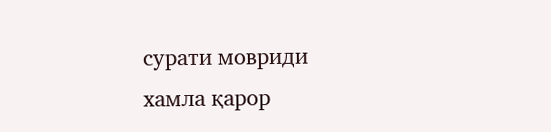сурати мовриди хамла қарор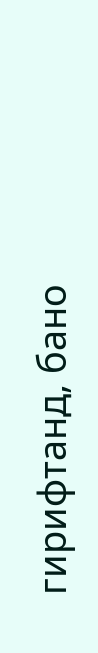гирифтанд, бано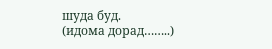шуда буд.
(идома дорад……..)